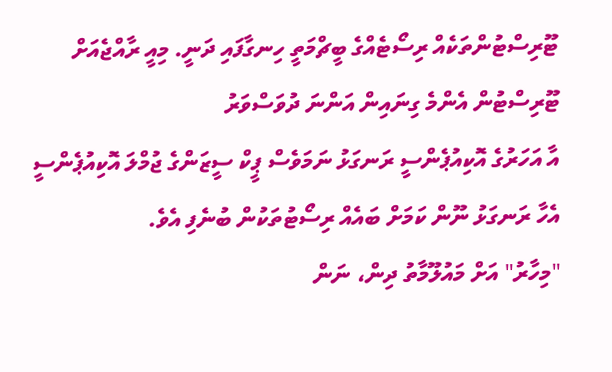ޓޫރިސްޓުންތަކެއް ރިސޯޓެއްގެ ބީޗްމަތީ ހިނގާފައި ދަނީ. މިއީ ރާއްޖެއަށް ޓޫރިސްޓުން އެންމެ ގިނައިން އަންނަ ދުވަސްވަރު
އާ އަހަރުގެ އޮކިއުޕެންސީ ރަނގަޅު ނަމަވެސް ޕީކް ސީޒަންގެ ޖުމްލަ އޮކިއުޕެންސީ އެހާ ރަނގަޅު ނޫން ކަމަށް ބައެއް ރިސޯޓުތަކުން ބުނެފި އެވެ.
"މިހާރު" އަށް މައުލޫމާތު ދިން، ނަން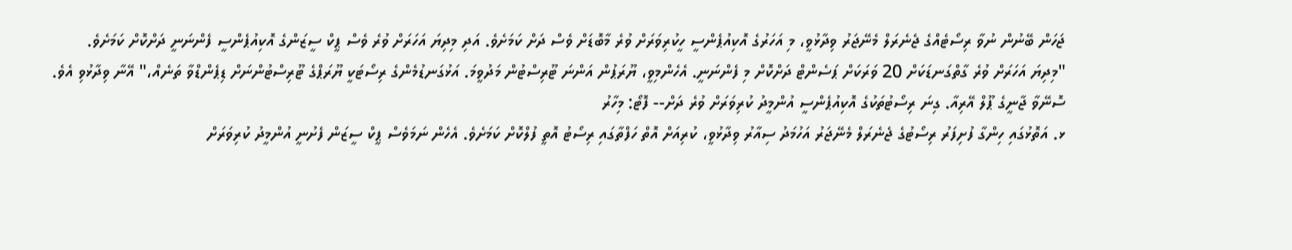ޖަހަން ބޭނުން ނުވާ ރިސޯޓެއްގެ ޖެނެރަލް މެނޭޖަރު ވިދާޅުވީ، މި އަހަރުގެ އޮކިއުޕެންސީ ހީކުރިވަރަށް ވުރެ މާބޮޑަށް ވެސް ދަށް ކަމަށެވެ. އަދި މިދިޔަ އަހަރަށް ވުރެ ވެސް ޕީކް ސީޒަންގެ އޮކިއުޕެންސީ ފެންނަނީ ދަށްކޮށް ކަމަށެވެ.
"މިދިޔަ އަހަރަށް ވުރެ ގާތްގަނޑަކަށް 20 ވަރަކަށް ޕަސެންޓް ދަށްކޮށް މި ފެންނަނީ. އެހެންމިވީ، ޔޫރަޕުން އަންނަ ޓޫރިސްޓުން މަދުވީމަ. އަޅުގަނޑުމެންގެ ރިސޯޓަކީ ޔޫރަޕްގެ ޓޫރިސްޓުންނަށް ޑިޕެންޑްވާ ތަނެއް،" އޭނާ ވިދާޅުވި އެވެ.
ސޮނޭވާ ޖާނީގެ ޕޫލް އޭރިއާ. ގިނަ ރިސޯޓުތަކުގެ އޮކިއުޕެންސީ އުންމީދު ކުރިވަރަށް ވުރެ ދަށް-- ފޮޓޯ: މިހާރު
ޅ. އަތޮޅުގައި ހިންގާ ފުށިފަރު ރިސޯޓުގެ ޖެނެރަލް މެނޭޖަރު އަހުމަދު ސިއާރު ވިދާޅުވީ، ކުރިއަށް އޮތް ހަފްތާގައި ރިސޯޓު އޮތީ ފުލްކޮށް ކަމަށެވެ. އެހެން ނަމަވެސް ޕީކް ސީޒަން ފެށުނީ އުންމީދު ކުރިވަރަށް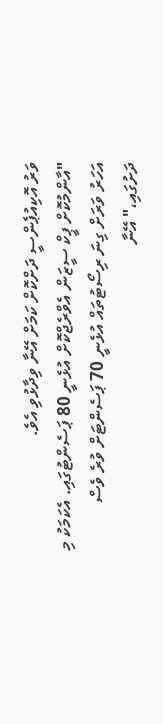ވަރު އޮކިއުޕެންސީ ދަށްކޮށް ކަމަށް އޭނާ ވިދާޅުވި އެވެ.
"އާންމުކޮށް ޕީކް ސީޒަން އެވްރެޖްކޮށް އުޅެނީ 80 ޕަސެންޓުގައި. އެކަމަކު މި އަހަރު ވަރަށް ގިނަ ރިސޯޓުތައް އުޅެނީ 70 ޕަސެންޓަށް ވުރެ ވެސް ދަށުގައި،" އޭނާ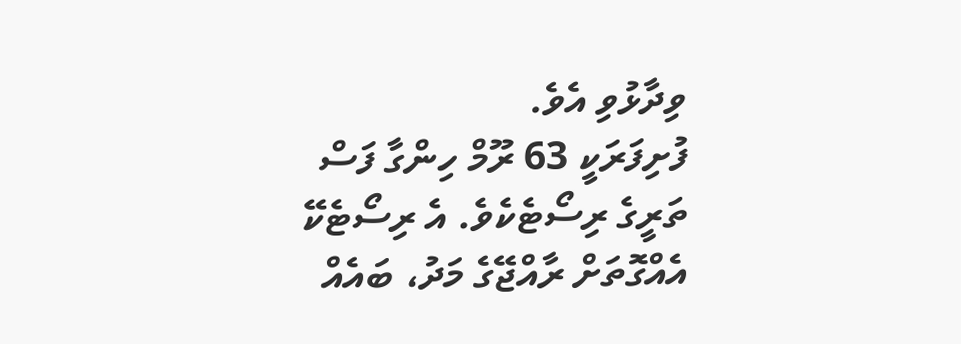ވިދާޅުވި އެވެ.
ފުށިފަރަކީ 63 ރޫމް ހިންގާ ފަސް ތަރީގެ ރިސޯޓެކެވެ. އެ ރިސޯޓެކޭ އެއްގޮތަށް ރާއްޖޭގެ މަދު، ބައެއް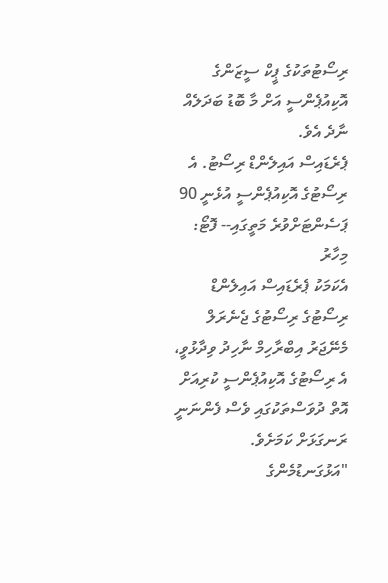ރިސޯޓުތަކުގެ ޕީކް ސީޒަންގެ އޮކިއުޕެންސީ އަށް މާ ބޮޑު ބަދަލެއް ނާދެ އެވެ.
ޕެރެޑައިސް އައިލެންޑް ރިސޯޓު. އެ ރިސޯޓުގެ އޮކިއުޕެންސީ އުޅެނީ 90 ޕަސެންޓަށްވުރެ މަތީގައި-- ފޮޓޯ: މިހާރު
އެކަމަކު ޕެރެޑައިސް އައިލެންޑް ރިސޯޓުގެ ރިސޯޓުގެ ޖެނެރަލް މެނޭޖަރު އިބްރާހިމް ނާހިދު ވިދާޅުވީ، އެ ރިސޯޓުގެ އޮކިއުޕެންސީ ކުރިއަށް އޮތް ދުވަސްތަކުގައި ވެސް ފެންނަނީ ރަނގަޅަށް ކަމަށެވެ.
"އަޅުގަނޑުމެންގެ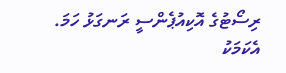ރިސޯޓުގެ އޮކިއުޕެންސީ ރަނގަޅު ހަމަ. އެކަމަކު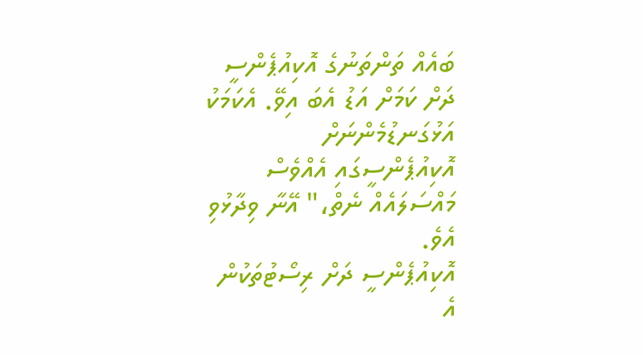ބައެއް ތަންތަނުގެ އޮކިއުޕެންސީ ދަށް ކަމަށް އަޑު އެބަ އިވޭ. އެކަމަކު އަޅުގަނޑުމެންނަށް އޮކިއުޕެންސީގައި އެއްވެސް މައްސަލައެއް ނެތް،" އޭނާ ވިދާޅުވި އެވެ.
އޮކިއުޕެންސީ ދަށް ރިސޯޓުތަކުން އެ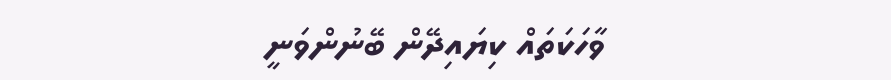ވާހަކަތައް ކިޔައިދޭން ބޭނުންވަނީ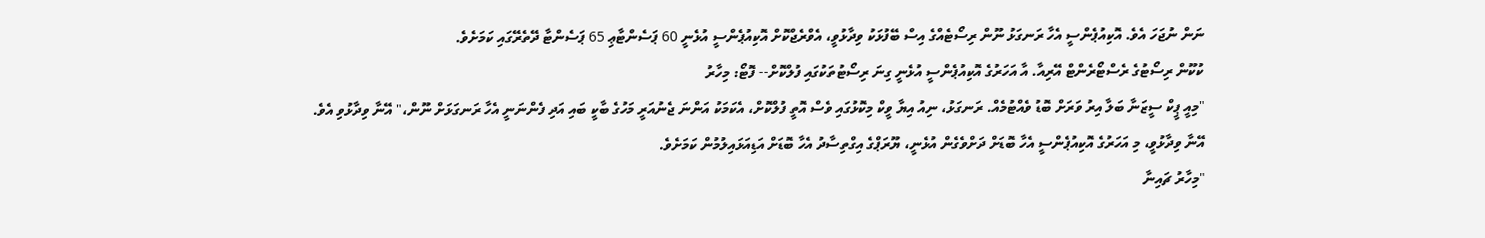ނަން ނުޖަހަ އެވެ. އޮކިއުޕެންސީ އެހާ ރަނގަޅު ނޫން ރިސޯޓެއްގެ އިސް ބޭފުޅަކު ވިދާޅުވީ، އެވްރެޖްކޮށް އޮކިއުޕެންސީ އުޅެނީ 60 ޕަސެންޓާޢި 65 ޕަސެންޓާ ދޭތެރޭގައި ކަމަށެވެ.
ކުކޫން ރިސޯޓުގެ ރެސްޓޯރެންޓް އޭރިއާ. އާ އަހަރުގެ އޮކިއުޕެންސީ އުޅެނީ ގިނަ ރިސޯޓުތަކުގައި ފުލްކޮށް-- ފޮޓޯ: މިހާރު
"މިއީ ޕީކް ސީޒަނާ ބަލާ އިރު ވަރަށް ބޮޑު ވެއްޓުމެއް. ރަނގަޅު، ނިއު އިޔާ ވީކް މިކޮޅުގައި ވެސް އޮތީ ފުލްކޮށް، އެކަމަކު އަންނަ ޖެނުއަރީ މަހުގެ ބާކީ ބައި އަދި ފެންނަނީ އެހާ ރަނގަޅަށް ނޫން،" އޭނާ ވިދާޅުވި އެވެ.
އޭނާ ވިދާޅުވީ، މި އަހަރުގެ އޮކިއުޕެންސީ އެހާ ބޮޑަށް ދަށްވެގެން އުޅެނީ، ޔޫރަޕްގެ އިގްތިސާދު އެހާ ބޮޑަށް އަޑިއަޅައިލުމުން ކަމަށެވެ.
"މިހާރު ޗައިނާ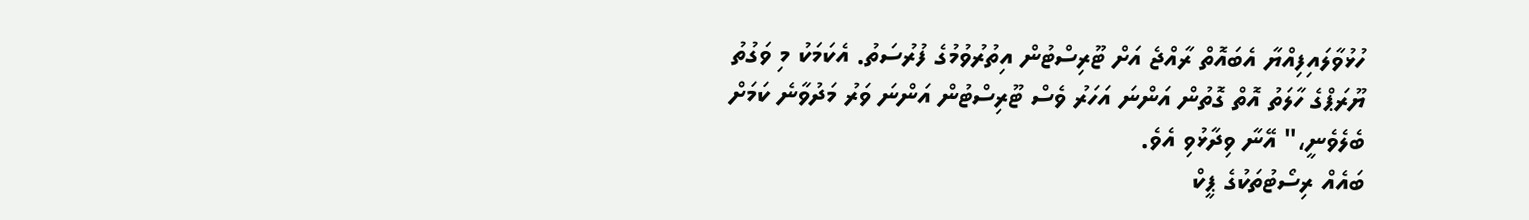ހުޅުވާލައިފިއްޔާ އެބައޮތް ރާއްޖެ އަށް ޓޫރިސްޓުން އިތުރުވުމުގެ ފުރުސަތު. އެކަމަކު މި ވަގުތު ޔޫރަޕްގެ ހާލަތު އޮތް ގޮތުން އަންނަ އަހަރު ވެސް ޓޫރިސްޓުން އަންނަ ވަރު މަދުވާނެ ކަމަށް ބެލެވެނީ،" އޭނާ ވިދާޅުވި އެވެ.
ބައެއް ރިސޯޓުތަކުގެ ޕީކް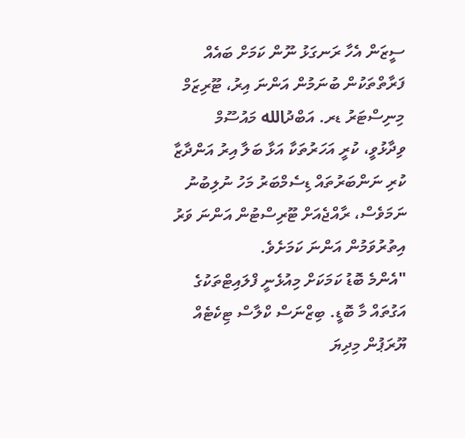ސީޒަން އެހާ ރަނގަޅު ނޫން ކަމަށް ބައެއް ފަރާތްތަކުން ބުނަމުން އަންނަ އިރު، ޓޫރިޒަމް މިނިސްޓަރު ޑރ. އަބްދުالله މައުސޫމް ވިދާޅުވީ، ކުރީ އަހަރުތަކާ އަޅާ ބަލާ އިރު އަންދާޒާ ކުރި ނަންބަރުތައް ޑިސެމްބަރު މަހު ނުލިބުނު ނަމަވެސް، ރާއްޖެއަށް ޓޫރިސްޓުން އަންނަ ވަރު އިތުރުވަމުން އަންނަ ކަމަށެވެ.
"އެންމެ ބޮޑު ކަމަކަށް މިއުޅެނީ ފްލައިޓްތަކުގެ އަގުތައް މާ ބޮޑީ. ބިޒްނަސް ކްލާސް ޓިކެޓެއް ޔޫރަޕުން މިދިޔަ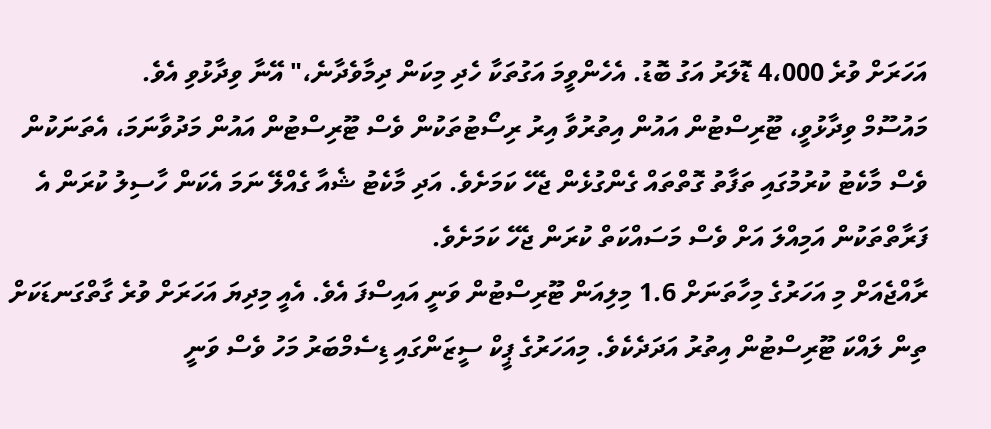އަހަރަށް ވުރެ 4،000 ޑޮލަރު އަގު ބޮޑު. އެހެންވީމަ އަގުތަކާ ހެދި މިކަން ދިމާވެދާނެ،" އޭނާ ވިދާޅުވި އެވެ.
މައުސޫމް ވިދާޅުވީ، ޓޫރިސްޓުން އައުން އިތުރުވާ އިރު ރިސޯޓުތަކުން ވެސް ޓޫރިސްޓުން އައުން މަދުވާނަމަ، އެތަނަކުން ވެސް މާކެޓު ކުރުމުގައި ތަފާތު ގޮތްތައް ގެންގުޅެން ޖެހޭ ކަމަށެވެ. އަދި މާކެޓު ޝެއާ ގެއްލޭ ނަމަ އެކަން ހާސިލު ކުރަން އެ ފަރާތްތަކުން އަމިއްލަ އަށް ވެސް މަސައްކަތް ކުރަން ޖެހޭ ކަމަށެވެ.
ރާއްޖެއަށް މި އަހަރުގެ މިހާތަނަށް 1.6 މިލިއަން ޓޫރިސްޓުން ވަނީ އައިސްފަ އެވެ. އެއީ މިދިޔަ އަހަރަށް ވުރެ ގާތްގަނޑަކަށް ތިން ލައްކަ ޓޫރިސްޓުން އިތުރު އަދަދެކެވެ. މިއަހަރުގެ ޕީކް ސީޒަންގައި ޑިސެމްބަރު މަހު ވެސް ވަނީ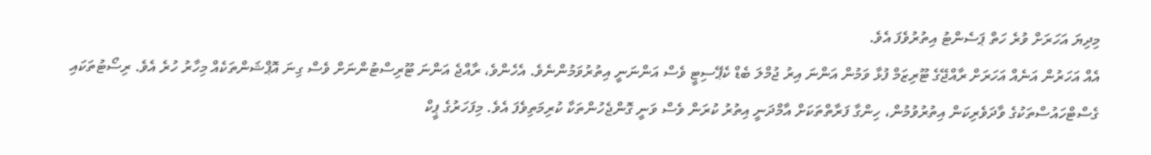މިދިޔަ އަހަރަށް ވުރެ ހަތް ޕަސެންޓު އިތުރުވެފަ އެވެ.
އެއް އަހަރުން އަނެއް އަހަރަށް ރާއްޖޭގެ ޓޫރިޒަމް ފުޅާ ވަމުން އަންނަ އިރު ޖުމްލަ ބެޑް ކެޕޭސިޓީ ވެސް އަންނަނީ އިތުރުވަމުންނެވެ. އެހެންވެ، ރާއްޖެ އަންނަ ޓޫރިސްޓުންނަށް ވެސް ގިނަ އޮޕްޝަންތަކެއް މިހާރު ހުރެ އެވެ. ރިސޯޓުތަކައި ގެސްޓްހައުސްތަކުގެ ވާދަވެރިކަން އިތުރުވުމުން، ހިންގާ ފަރާތްތަކަށް އާމްދަނީ އިތުރު ކުރަން ވެސް ވަނީ ގޮންޖެހުންތަކާ ކުރިމަތިވެފަ އެވެ. މިފަހަރުގެ ޕީކް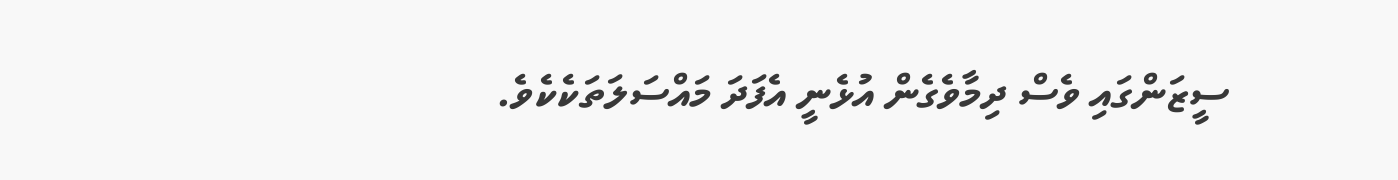ސީޒަންގައި ވެސް ދިމާވެގެން އުޅެނީ އެފަދަ މައްސަލަތަކެކެވެ.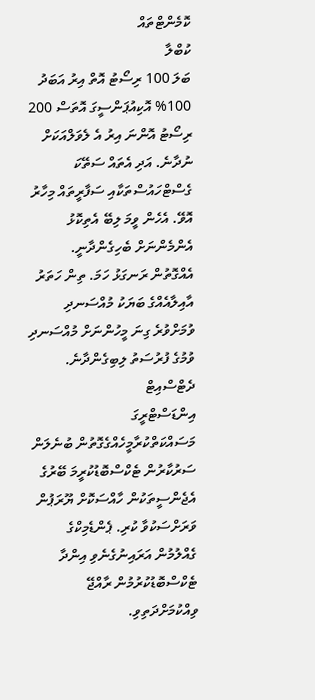ކޮމެންޓްތައް
ކުބްލާ
ބަލަ 100 ރިސޯޓު އޮތް އިރު އަބަދު 100% އޮކިއުޕަންސީގަ އޮތަސް 200 ރިސޯޓު އޮންނަ އިރު އެ ލެވަލްއަކަށް ނުދާނެ. އަދި އެތައް ސަތޭކަ ގެސްޓްހައުސްތަކާއި ސަފާރީތައް މިހާރު އޮވޭ. އެހެން ވީމަ ލިބޭ އެތިކޮޅު އެންމެންނަށް ބެހިގެންދާނީ. އެއްގޮތުން ރަނގަޅު ހަމަ. ތިން ހަތަރު އާއިލާއެއްގެ ބަޔަކު މުއްސަނދި ވުމަށްވުރެ ގިނަ މީހުންނަށް މުއްސަނދި ވުމުގެ ފުރުސަތު ލިބިގެންދާނެ.
ދެޓްސްއިޓް
އިންޑަސްޓްރީގަ މަސައްކަތްކުރާމީހެއްގެގޮތުން ބުނެލަން ސަރުކާރުން ޓެކްސްބޮޑުކުރީމަ ބޭރުގެ އެޖެންސީތަކުން ހާއްސަކޮށް ޔޫރަޕުން ވަރަށްސަކުވާ ކުރި. ޕެންޑެމިކްގެ ގެއްލުމުން އަރައިނުގެނެވި އިންދާ ޓެކްސްބޮޑުކުރުމުން ރާއްޖޭ ވިއްކުމަށްދަތިވި.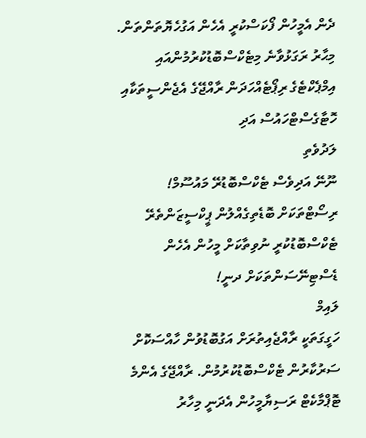ދެން އެމީހުން ފޯކަސްކުރީ އެހެން އަގުހެޔޮތަންތަން. މިޙާރު ރަގަޅުވާނެ މިޓެކްސްބޮޑުކުރުމުންއައި އިމްޕެކްޓެގެ ރިޕޯޓެއްހަދަން ރާއްޖޭގެ އެޖެންސީތަކާއި ހޮޓާގެސްޓްހައުސް އަދި
ލަދުވެތި
ނޫނޭ އަދިވެސް ޓެކްސްބޮޑުރޭ މައުސޫމް! ރިސޯޓްތަކަށް ބޮޑެތިގެއްލުން ޕީކްސީޒަންތެރޭ ޓެކްސްބޮޑުކުރީ ނުވިތާކަށް މީހުން އެހެން ޑެސްޓިނޭސަންތަކަށް ދނީ!
ލައިމް
ހަގީގަތަކީ ރާއްޖެއިތުރަށް އަގުބޮޑުވުން ހާއްސަކޮށް ސަރުކާރުން ޓެކްސްބޮޑުކުރުމުން. ރާއްޖޭގެ އެންމެ ޓޮޕްމާކެޓް ރަސިޔާމީހުން އެދަނީ މިހާރު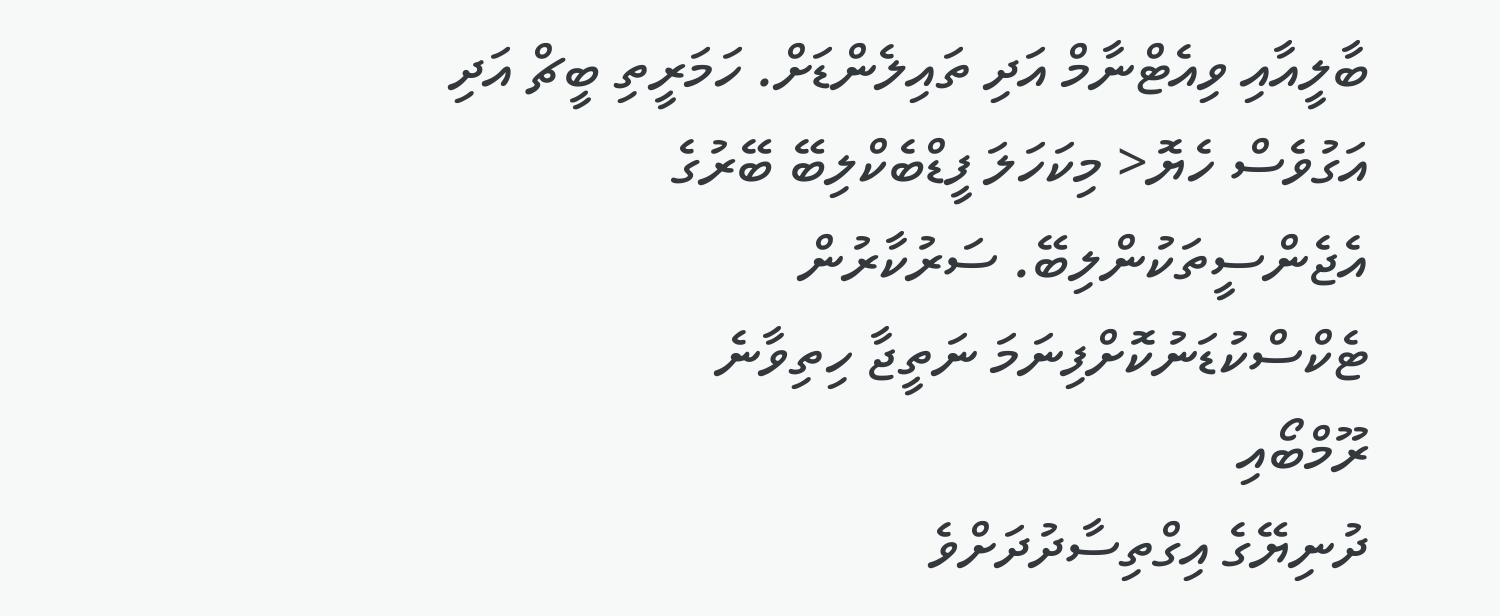ބާލީއާއި ވިއެޓްނާމް އަދި ތައިލެންޑަށް. ހަމަރީތި ބީޗް އަދި އަގުވެސް ހެޔޮ< މިކަހަލަ ފީޑްބެކްލިބޭ ބޭރުގެ އެޖެންސީތަކުންލިބޭ. ސަރުކާރުން ޓެކްސްކުޑަނުކޮށްފިނަމަ ނަތީޖާ ހިތިވާނެ
ރޫމްބޯއި
ދުނިޔޭގެ އިގްތިސާދުދަށްވެ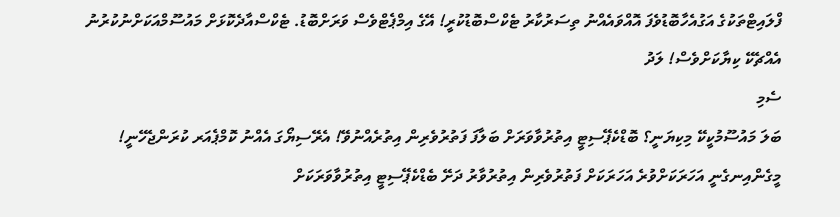ފްލައިޓްތަކުގެ އަގުއެހާބޮޑުވެފަ އޮއްވައެއްނު ތިސަރުކާރު ޓެކްސްބޮޑުކުރީ! އޭގެ އިމްޕެޓްވެސް ވަރަށްބޮޑު. ޓެކްސްއާދެކޮޅަށް މައުސޫމްއަކަށްނުކުރުނު އެއްޗެކޭ ކިޔާކަށްވެސް! ލަދު
ސެމި
ބަލަ މައުސޫމުކީކޭ މިކިޔަނީ؟ ބޮޑްކެޕޭސިޓީ އިތުރުވާވަރަށް ބަލާފަ ފަތުރުވެރިން އިތުރެއްނުވޭ! އެރޭސިޔޯގަ އެއްނު ކޮމްޕެއަރ ކުރަންޖެހޭނީ! މީގެންއިނގެނީ އަހަރަކަށްވުރެ އަހަރަކަށް ފަތުރުވެރިން އިތުރުވާރު ދަށޭ ބެޑްކެޕޭސިޓީ އިތުރުވާވަރަކަށް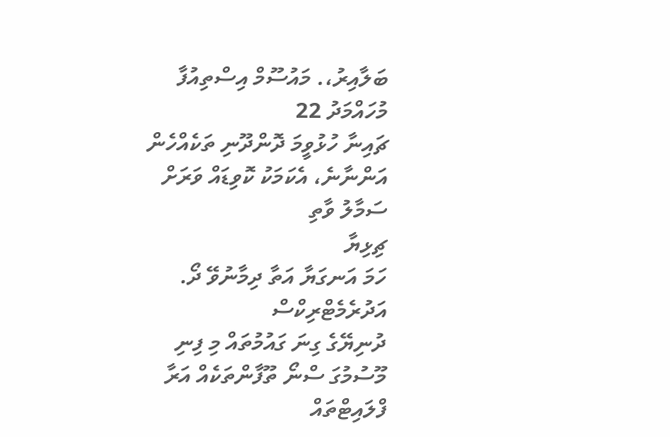ބަލާއިރު،. މައުސޫމް އިސްތިއުފާ
މުހައްމަދު 22
ޗައިނާ ހުޅުވީމަ ދޮންދޫނި ތަކެއްހެން އަންނާނެ، އެކަމަކު ކޮވިޑައް ވަރަށް ސަމާލު ވާތި
ޗިޅިޔާ
ހަމަ އަނގަޔާ އަތާ ދިމާނުވޭ ދޯ.
އަދުރެމެޓްރިކްސް
ދުނިޔޭގެ ގިނަ ގައުމުތައް މި ފިނި މޫސުމުގަ ސްނޯ ތޫފާންތަކެއް އަރާ ފްލައިޓްތައް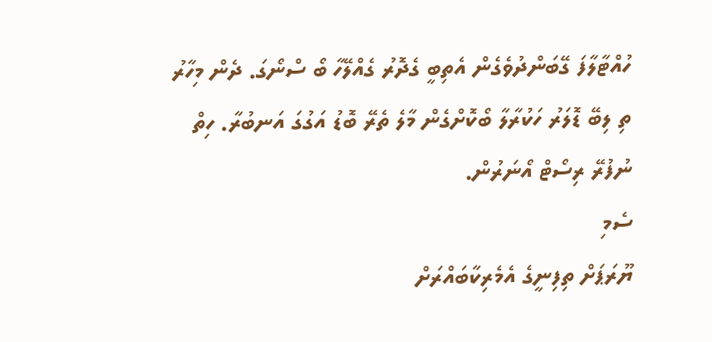ހުއްޓާލާފަ ގޭބަންދުވެގެން އެތިބީ ގެދޮރު ގެއްލޭހާ ބޯ ސްނޯގަ. ދެން މިހާރު ތި ލިބޭ ޑޮލަރު ހަކުރާލާ ބޯކޮށްގެން މާލެ ތެރޭ ބޮޑު އަގުގަ އަނބުރާ. ހިތް ނުފުރޭ ރިސޯޓް އޯނަރުން.
ސެމި
ޔޫރަޕަށް ތިފިނީގެ އެމެރިކާބައްރަށް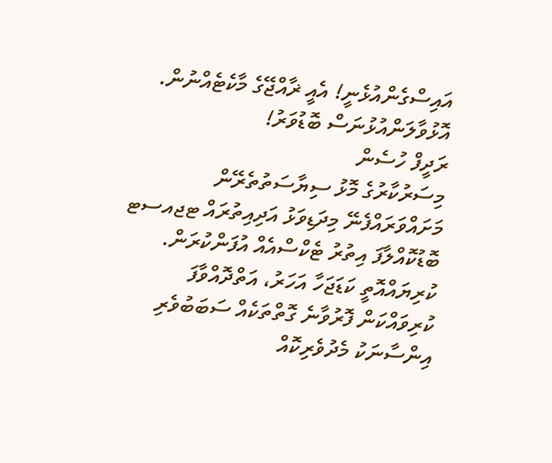އައިސްގެންއުޅެނީ! އެއީ ޜާއްޖޭގެ މާކެޓެއްނުން. އޮޅުވާލަންއުޅުނަސް ބޮޑުވަރު!
ރަދީފް ހުސެން
މިސަރުކާރުގެ މޮޅު ސިޔާސަތުތެރޭން މަށައްވަރައްފެނޭ މިދަޑިވަޅު އަދިއިތުރައް ޓޖއސޓ ބޮޑުކޮއްލާފަ އިތުރު ޓެކްސްއެއް އުފަންކުރަން. ކުރިޔައްއޮތީ ކަޑަޖަހާ އަހަރު، އަތްދޮއްވާފަ ކުރިވައްކަން ފޮރުވާނެ ގޮތްތަކެއް ސަބަބުވެރި އިންސާނަކު މެދުވެރިކޮއް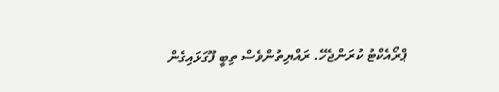ޕްރޯއެކްޓު ކުރަންޖެހޭ. ރައްޔިތުންވެސް ތިބީ ފޫގަޅައިގެން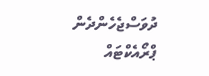ދުވަސްޖެހެންދެން ޕްރޯއެކްޓައް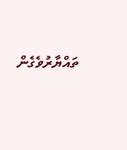ތައްޔާރުވެގެން